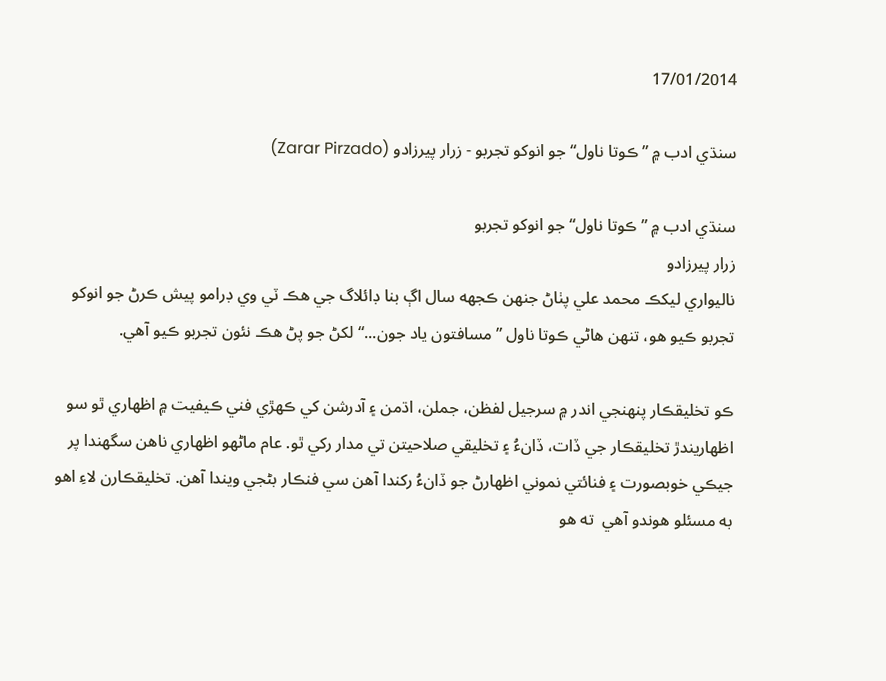17/01/2014

سنڌي ادب ۾ ”ڪوتا ناول“ جو انوکو تجربو - زرار پيرزادو (Zarar Pirzado)

سنڌي ادب ۾ ”ڪوتا ناول“ جو انوکو تجربو
زرار پيرزادو
ناليواري ليکڪ محمد علي پٺاڻ جنهن ڪجهه سال اڳ بنا ڊائلاگ جي هڪ ٽي وي ڊرامو پيش ڪرڻ جو انوکو تجربو ڪيو هو، تنهن هاڻي ڪوتا ناول ”مسافتون ياد جون...“ لکڻ جو پڻ هڪ نئون تجربو ڪيو آهي.

ڪو تخليقڪار پنهنجي اندر ۾ سرجيل لفظن، جملن، اڌمن ۽ آدرشن کي ڪهڙي فني ڪيفيت ۾ اظهاري ٿو سو اظهاريندڙ تخليقڪار جي ڏات، ڏانءُ ۽ تخليقي صلاحيتن تي مدار رکي ٿو. عام ماڻهو اظهاري ناهن سگهندا پر جيڪي خوبصورت ۽ فنائتي نموني اظهارڻ جو ڏانءُ رکندا آهن سي فنڪار بڻجي ويندا آهن. تخليقڪارن لاءِ اهو به مسئلو هوندو آهي  ته هو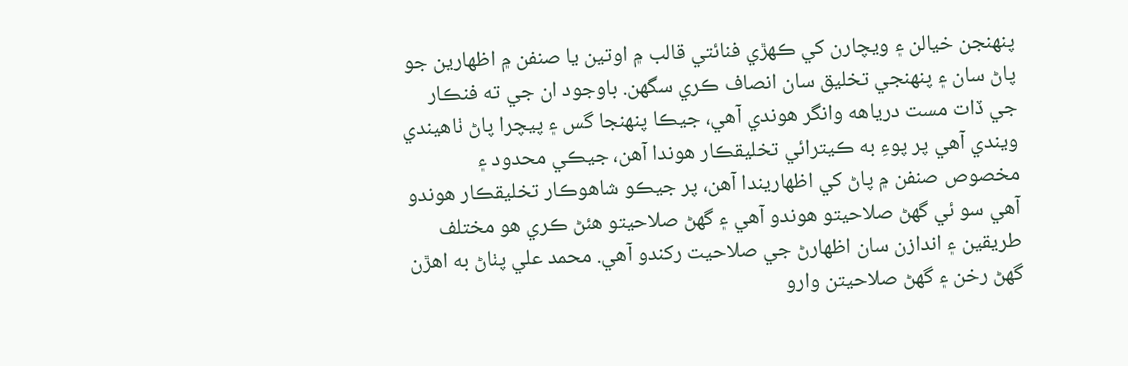پنهنجن خيالن ۽ ويچارن کي ڪهڙي فنائتي قالب ۾ اوتين يا صنفن ۾ اظهارين جو پاڻ سان ۽ پنهنجي تخليق سان انصاف ڪري سگهن. باوجود ان جي ته فنڪار جي ڏات مست درياهه وانگر هوندي آهي، جيڪا پنهنجا گس ۽ پيچرا پاڻ ٺاهيندي ويندي آهي پر پوءِ به ڪيترائي تخليقڪار هوندا آهن، جيڪي محدود ۽ مخصوص صنفن ۾ پاڻ کي اظهاريندا آهن، پر جيڪو شاهوڪار تخليقڪار هوندو آهي سو ئي گهڻ صلاحيتو هوندو آهي ۽ گهڻ صلاحيتو هئڻ ڪري هو مختلف طريقين ۽ اندازن سان اظهارڻ جي صلاحيت رکندو آهي. محمد علي پٺاڻ به اهڙن گهڻ رخن ۽ گهڻ صلاحيتن وارو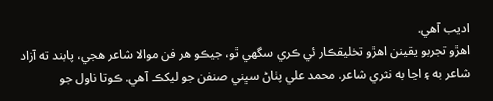اديب آهي.
اهڙو تجربو يقينن اهڙو تخليقڪار ئي ڪري سگهي ٿو، جيڪو هر فن موالا شاعر هجي، پابند ته آزاد شاعر به ۽ اڃا به نثري شاعر. محمد علي پٺاڻ سڀني صنفن جو ليکڪ آهي. ڪوتا ناول جو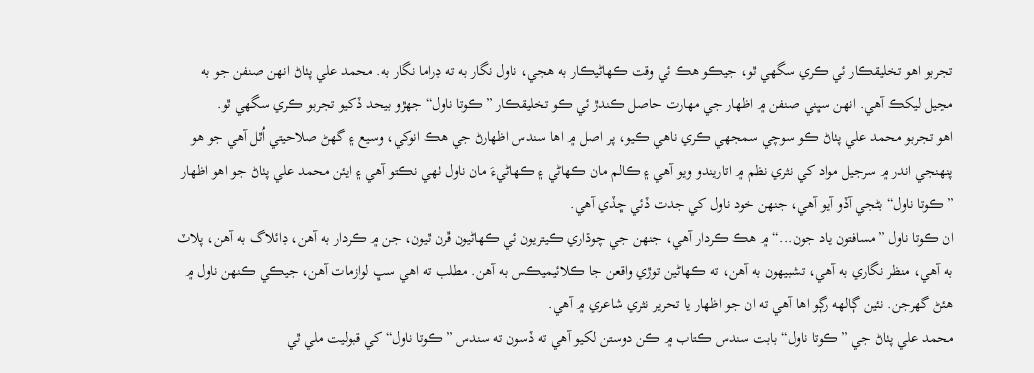تجربو اهو تخليقڪار ئي ڪري سگهي ٿو، جيڪو هڪ ئي وقت ڪهاڻيڪار به هجي، ناول نگار به ته ڊراما نگار به. محمد علي پٺاڻ انهن صنفن جو به مڃيل ليکڪ آهي. انهن سڀني صنفن ۾ اظهار جي مهارت حاصل ڪندڙ ئي ڪو تخليقڪار ”ڪوتا ناول“ جهڙو بيحد ڏکيو تجربو ڪري سگهي ٿو.
اهو تجربو محمد علي پٺاڻ ڪو سوچي سمجهي ڪري ناهي ڪيو، پر اصل ۾ اها سندس اظهارڻ جي هڪ انوکي، وسيع ۽ گهڻ صلاحيتي اُٿل آهي جو هو پنهنجي اندر ۾ سرجيل مواد کي نثري نظم ۾ اتاريندو ويو آهي ۽ ڪالم مان ڪهاڻي ۽ ڪهاڻيءَ مان ناول ٺهي نڪتو آهي ۽ ايئن محمد علي پٺاڻ جو اهو اظهار ”ڪوتا ناول“ بڻجي آڏو آيو آهي، جنهن خود ناول کي جدت ڏئي ڇڏي آهي.
ان ڪوتا ناول ”مسافتون ياد جون...“ ۾ هڪ ڪردار آهي، جنهن جي چوڌاري ڪيتريون ئي ڪهاڻيون ڦرن ٿيون، جن ۾ ڪردار به آهن، ڊائلاگ به آهن، پلاٽ به آهي، منظر نگاري به آهي، تشبيهون به آهن، ته ڪهاڻين توڙي واقعن جا ڪلائيميڪس به آهن. مطلب ته اهي سڀ لوازمات آهن، جيڪي ڪنهن ناول ۾ هئڻ گهرجن. نئين ڳالهه رڳو اها آهي ته ان جو اظهار يا تحرير نثري شاعري ۾ آهي.
محمد علي پٺاڻ جي ”ڪوتا ناول“ بابت سندس ڪتاب ۾ ڪن دوستن لکيو آهي ته ڏسون ته سندس ”ڪوتا ناول“ کي قبوليت ملي ٿي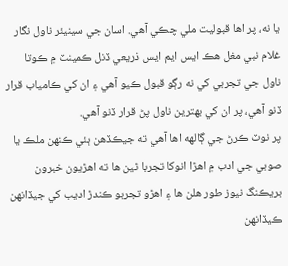يا نه، پر اها قبوليت ملي چڪي آهي. اسان جي سينيئر ناول نگار غلام نبي مغل هڪ ايس ايم ايس ذريعي ڏنل ڪمينٽ ۾ ڪوتا ناول جي تجربي کي نه رڳو قبول ڪيو آهي ۽ ان کي ڪامياب قرار ڏنو آهي، پر ان کي بهترين ناول پڻ قرار ڏنو آهي.
پر نوٽ ڪرڻ جي ڳالهه اها آهي ته جيڪڏهن ٻئي ڪنهن ملڪ يا صوبي جي ادب ۾ اهڙا انوکا تجربا ٿين ها ته اهڙيون خبرون بريڪنگ نيوز طور هلن ها ۽ اهڙو تجربو ڪندڙ اديب کي جيڏانهن ڪيڏانهن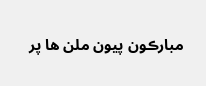مبارڪون پيون ملن ها پر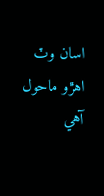اسان وٽ اهڙو ماحول آهي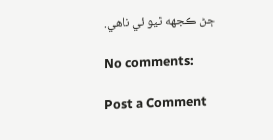ڄڻ ڪجهه ٿيو ئي ناهي.

No comments:

Post a Comment